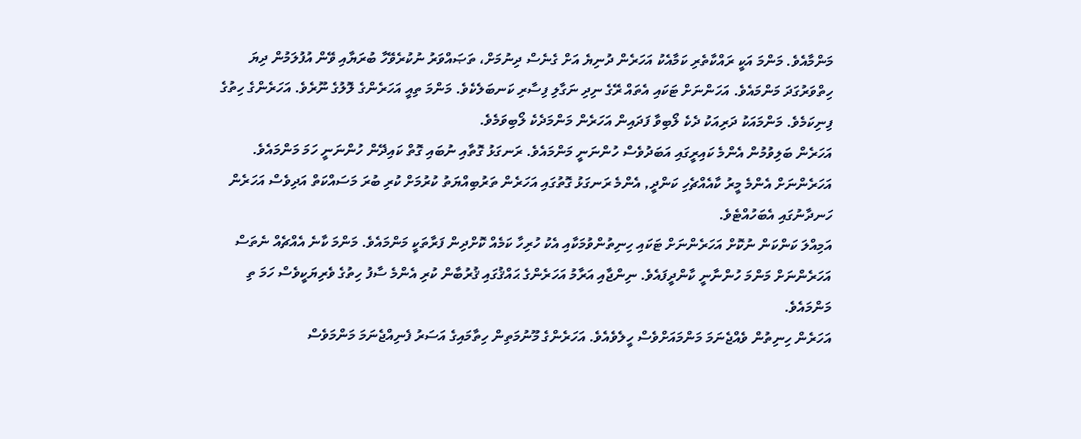މަންމާއެވެ. މަންމަ އަކީ ރައްކާތެރި ކަމާއެކު އަހަރެން ދުނިޔެ އަށް ގެނެސް ދިނުމަށް، ތަޞައްވަރު ނުކުރެވޭހާ ބުރަޔާއި ވޭން އުފުލަމުން ދިޔަ ހިތްވަރުގަދަ މަންމައެވެ. އަހަންނަށް ޓަކައި އެތައް ރޭގެ ނިދި ނަގާލި ފިސާރި ކަނބަލެކެވެ. މަންމަ ތިއީ އަހަރެންގެ ލޮލުގެ ނޫރެވެ. އަހަރެންގެ ހިތުގެ ފިނިކަމެވެ. މަންމައަކު ދަރިއަކު ދެކެ ލޯބިވާ ފަދައިން އަހަރެން މަންމަދެކެ ލޯބިވަމެވެ.
އަހަރެން ބަލިވުމުން އެންމެ ކައިރީގައި އަބަދުވެސް ހުންނަނީ މަންމައެވެ. ރަނގަޅު ގޮތާއި ނުބައި ގޮތް ކައިދޭން ހުންނަނީ ހަމަ މަންމައެވެ. އަހަރެންނަށް އެންމެ މީރު ކާއެއްޗެހި ކަންދީ, އެންމެ ރަނގަޅު ގޮތުގައި އަހަރެން ތަރުބިއްޔަތު ކުރުމަށް ކުރި ބުރަ މަސައްކަތް އަދިވެސް އަހަރެން ހަނދާނުގައި އެބަހުއްޓެވެ.
އަމިއްލަ ކަންކަން ނުކޮށް އަހަރެންނަށް ޓަކައި ހިނިތުންވުމަކާއި އެކު ހުރިހާ ކަމެއް ކޮށްދިން ފަރާތަކީ މަންމައެވެ. މަންމަ ކާނެ އެއްޗެއް ނެތަސް އަހަރެންނަށް މަންމަ ހުންނާނީ ކާންދީފައެވެ. ނިންޖާއި އަރާމު އަހަރެންގެ ޙައްޤުގައި ޤުރުބާން ކުރި އެންމެ ސާފު ހިތުގެ ވެރިޔަކީވެސް ހަމަ ތި މަންމައެވެ.
އަހަރެން ހިނިތުން ވެއްޖެނަމަ މަންމައަށްވެސް ހީލެވެއެވެ. އަހަރެންގެ މޫނުމަތިން ހިތާމައިގެ އަސަރު ފެނިއްޖެނަމަ މަންމަވެސް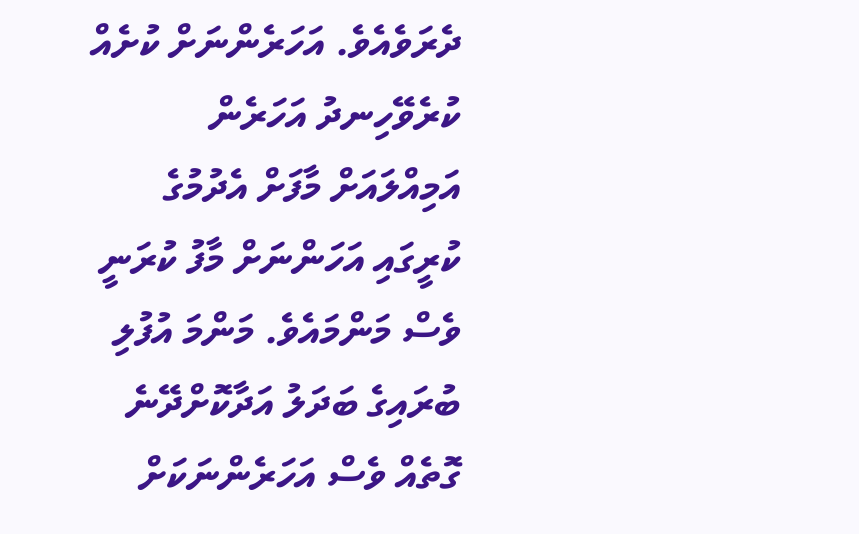ދެރަވެއެވެ. އަހަރެންނަށް ކުށެއް ކުރެވޭހިނދު އަހަރެން އަމިއްލައަށް މާފަށް އެދުމުގެ ކުރީގައި އަހަންނަށް މާފު ކުރަނީ ވެސް މަންމައެވެ. މަންމަ އުފުލި ބުރައިގެ ބަދަލު އަދާކޮށްދޭނެ ގޮތެއް ވެސް އަހަރެންނަކަށް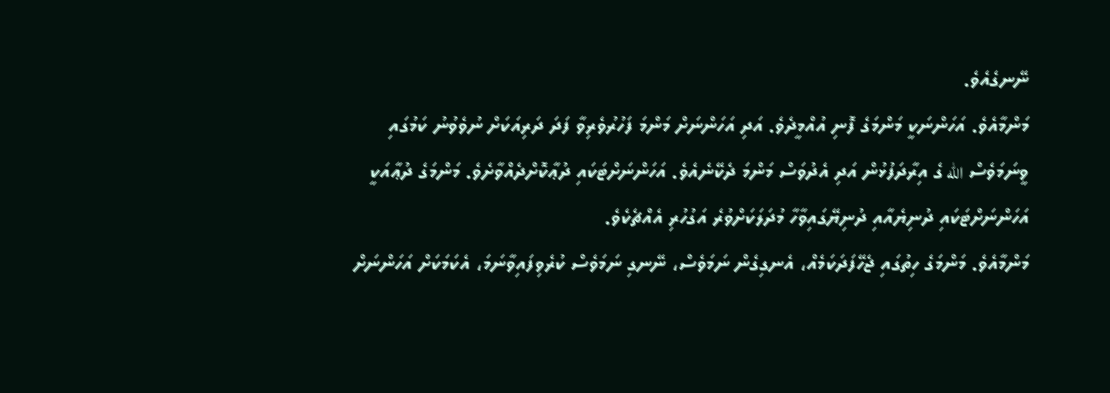ނޭނގެއެވެ.
މަންމާއެވެ. އަހަންނަކީ މަންމަގެ ފޮނި އުއްމީދެވެ. އަދި އަހަންނަށް މަންމަ ފަހުރުވެރިވާ ފަދަ ދަރިއަކަށް ނުވެވުނު ކަމުގައި ވީނަމަވެސް الله ގެ އިރާދަފުޅުން އަދި އެދުވަސް މަންމަ ދެކޭނެއެވެ. އަހަންނަށްޓަކައި ދުޢާކޮށްދެއްވާށެވެ. މަންމަގެ ދުޢާއަކީ އަހަންނަށްޓަކައި ދުނިޔެއާއި ދުނިޔޭގައިވާހާ މުދަލަކަށްވުރެ އަގުހުރި އެއްޗެކެވެ.
މަންމާއެވެ. މަންމަގެ ހިތުގައި ޖެހޭފަދަކަމެއް، އެނގިގެން ނަމަވެސް، ނޭނގި ނަމަވެސް ކުރެވިފައިވާނަމަ، އެކަމަކަށް އަހަންނަށް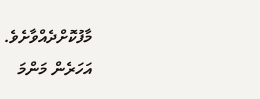މާފުކޮށްދެއްވާށެވެ.
އަހަރެން މަންމަ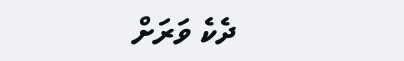ދެކެ ވަރަށް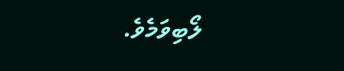ލޯބިވަމެވެ.